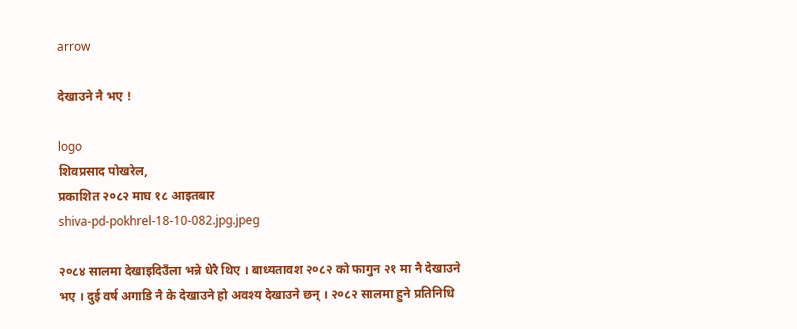arrow

देखाउने नै भए !

logo
शिवप्रसाद पोखरेल,
प्रकाशित २०८२ माघ १८ आइतबार
shiva-pd-pokhrel-18-10-082.jpg.jpeg

२०८४ सालमा देखाइदिउँला भन्ने धेरै थिए । बाध्यतावश २०८२ को फागुन २१ मा नै देखाउने भए । दुई वर्ष अगाडि नै के देखाउने हो अवश्य देखाउने छन् । २०८२ सालमा हुने प्रतिनिधि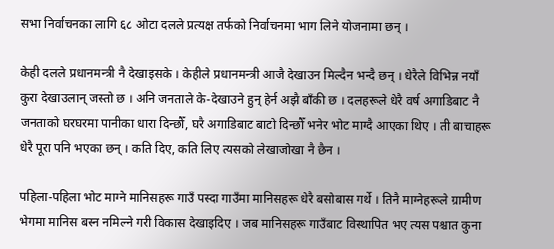सभा निर्वाचनका लागि ६८ ओटा दलले प्रत्यक्ष तर्फको निर्वाचनमा भाग लिने योजनामा छन् ।

केही दलले प्रधानमन्त्री नै देखाइसके । केहीले प्रधानमन्त्री आजै देखाउन मिल्दैन भन्दै छन् । धेरैले विभिन्न नयाँ कुरा देखाउलान् जस्तो छ । अनि जनताले के-देखाउने हुन् हेर्न अझै बाँकी छ । दलहरूले धेरै वर्ष अगाडिबाट नै जनताको घरघरमा पानीका धारा दिन्छौँ, घरै अगाडिबाट बाटो दिन्छौँ भनेर भोट माग्दै आएका थिए । ती बाचाहरू धेरै पूरा पनि भएका छन् । कति दिए, कति लिए त्यसको लेखाजोखा नै छैन ।

पहिला-पहिला भोट माग्ने मानिसहरू गाउँ पस्दा गाउँमा मानिसहरू धेरै बसोबास गर्थे । तिनै माग्नेहरूले ग्रामीण भेगमा मानिस बस्न नमिल्ने गरी विकास देखाइदिए । जब मानिसहरू गाउँबाट विस्थापित भए त्यस पश्चात कुना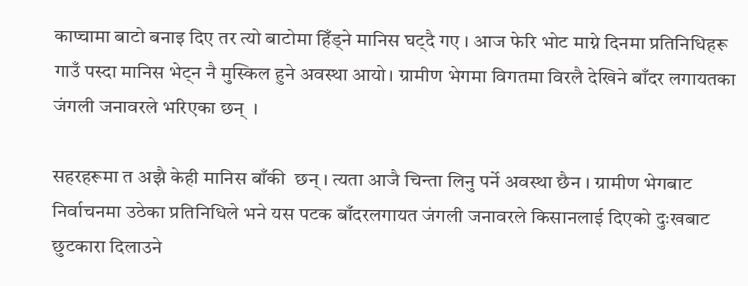काप्चामा बाटो बनाइ दिए तर त्यो बाटोमा हिँड्ने मानिस घट्दै गए । आज फेरि भोट माग्ने दिनमा प्रतिनिधिहरू गाउँ पस्दा मानिस भेट्न नै मुस्किल हुने अवस्था आयो। ग्रामीण भेगमा विगतमा विरलै देखिने बाँदर लगायतका जंगली जनावरले भरिएका छन्  ।

सहरहरूमा त अझै केही मानिस बाँकी  छन् । त्यता आजै चिन्ता लिनु पर्ने अवस्था छैन । ग्रामीण भेगबाट निर्वाचनमा उठेका प्रतिनिधिले भने यस पटक बाँदरलगायत जंगली जनावरले किसानलाई दिएको दुःखबाट छुटकारा दिलाउने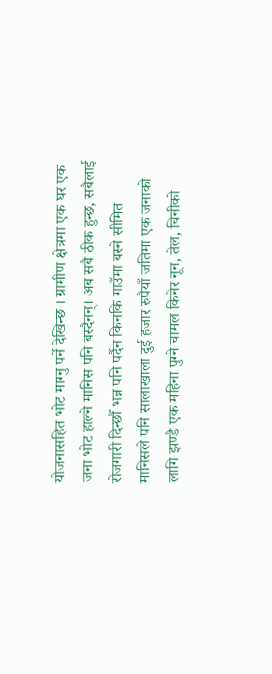योजनासहित भोट माग्नु पर्ने देखिन्छ । ग्रामीण क्षेत्रमा एक घर एक जना भोट हाल्ने मानिस पनि बस्दैनन्। अब सबै ठीक हुन्छ, सबैलाई रोजगारी दिन्छौँ भन्न पनि पर्दैन किनकि गाउँमा बस्ने सीमित मानिसले पनि सालाखाला दुई हजार रुपैयाँ जतिमा एक जनाको लागि झण्डै एक महिना पुग्ने चामल किनेर नून, तेल, चिनीको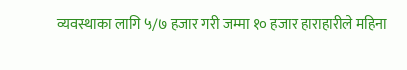व्यवस्थाका लागि ५/७ हजार गरी जम्मा १० हजार हाराहारीले महिना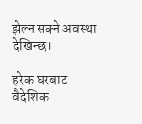झेल्न सक्ने अवस्था देखिन्छ।

हरेक घरबाट वैदेशिक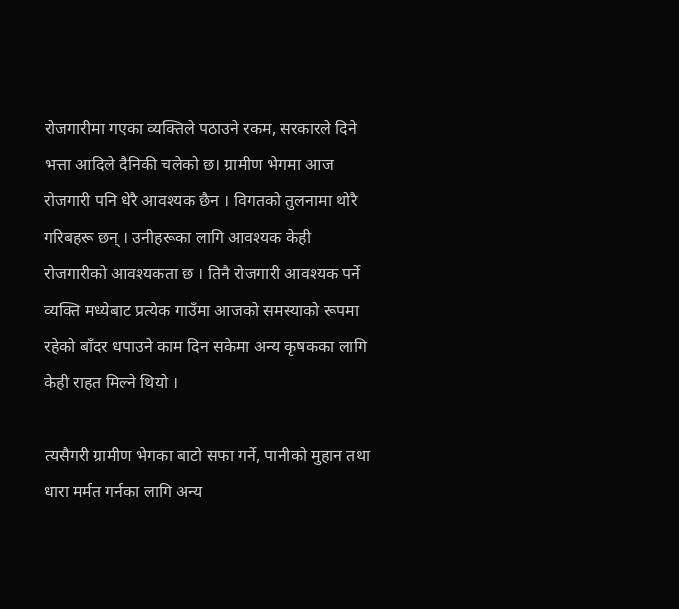रोजगारीमा गएका व्यक्तिले पठाउने रकम, सरकारले दिने भत्ता आदिले दैनिकी चलेको छ। ग्रामीण भेगमा आज रोजगारी पनि धेरै आवश्यक छैन । विगतको तुलनामा थोरै गरिबहरू छन् । उनीहरूका लागि आवश्यक केही रोजगारीको आवश्यकता छ । तिनै रोजगारी आवश्यक पर्ने व्यक्ति मध्येबाट प्रत्येक गाउँमा आजको समस्याको रूपमा रहेको बाँदर धपाउने काम दिन सकेमा अन्य कृषकका लागि केही राहत मिल्ने थियो ।

त्यसैगरी ग्रामीण भेगका बाटो सफा गर्ने, पानीको मुहान तथा धारा मर्मत गर्नका लागि अन्य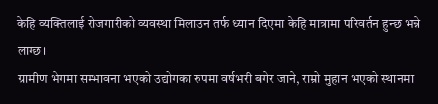केहि व्यक्तिलाई रोजगारीको व्यवस्था मिलाउन तर्फ ध्यान दिएमा केहि मात्रामा परिवर्तन हुन्छ भन्ने लाग्छ।
ग्रामीण भेगमा सम्भावना भएको उद्योगका रुपमा वर्षभरी बगेर जाने, राम्रो मुहान भएको स्थानमा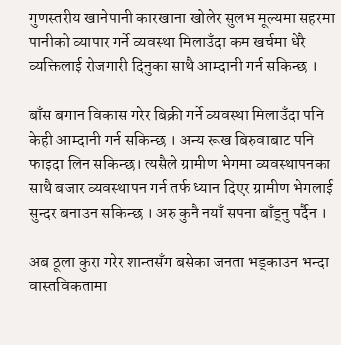गुणस्तरीय खानेपानी कारखाना खोलेर सुलभ मूल्यमा सहरमा पानीको व्यापार गर्ने व्यवस्था मिलाउँदा कम खर्चमा धेरै व्यक्तिलाई रोजगारी दिनुका साथै आम्दानी गर्न सकिन्छ ।

बाँस बगान विकास गरेर बिक्री गर्ने व्यवस्था मिलाउँदा पनि केही आम्दानी गर्न सकिन्छ । अन्य रूख बिरुवाबाट पनि फाइदा लिन सकिन्छ। त्यसैले ग्रामीण भेगमा व्यवस्थापनका साथै बजार व्यवस्थापन गर्न तर्फ ध्यान दिएर ग्रामीण भेगलाई सुन्दर बनाउन सकिन्छ । अरु कुनै नयाँ सपना बाँड्नु पर्दैन ।

अब ठूला कुरा गरेर शान्तसँग बसेका जनता भड्काउन भन्दा वास्तविकतामा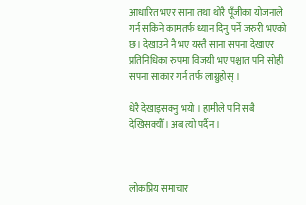आधारित भएर साना तथा थोरै पूँजीका योजनाले गर्न सकिने कामतर्फ ध्यान दिनु पर्ने जरुरी भएको छ। देखाउने नै भए यस्तै साना सपना देखाएर प्रतिनिधिका रुपमा विजयी भए पश्चात पनि सोही सपना साकार गर्न तर्फ लाग्नुहोस् ।

धेरै देखाइसक्नु भयो । हामीले पनि सबै देखिसक्यौँ। अब त्यो पर्दैन ।



लोकप्रिय समाचार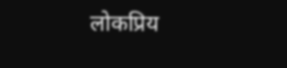लोकप्रिय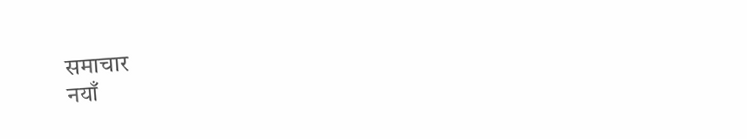समाचार
नयाँ